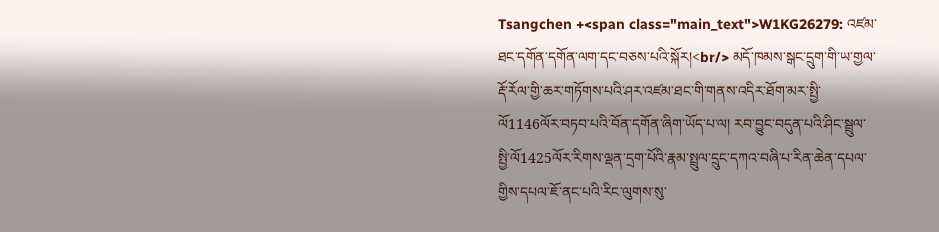Tsangchen +<span class="main_text">W1KG26279: འཛམ་ཐང་དགོན་དགོན་ལག་དང་བཅས་པའི་སྐོར།<br/> མདོ་ཁམས་སྒང་དྲུག་གི་ཡ་གྱལ་རྡོ་རོལ་གྱི་ཆར་གཏོགས་པའི་ཤར་འཛམ་ཐང་གི་གནས་འདིར་ཐོག་མར་སྤྱི་ལོ1146ལོར་བཏབ་པའི་བོན་དགོན་ཞིག་ཡོད་པ་ལ། རབ་བྱུང་བདུན་པའི་ཤིང་སྦྲུལ་སྤྱི་ལོ1425ལོར་རིགས་ལྡན་དྲག་པོའི་རྣམ་སྤྲུལ་དྲུང་དཀའ་བཞི་པ་རིན་ཆེན་དཔལ་གྱིས་དཔལ་ཇོ་ནང་པའི་རིང་ལུགས་སུ་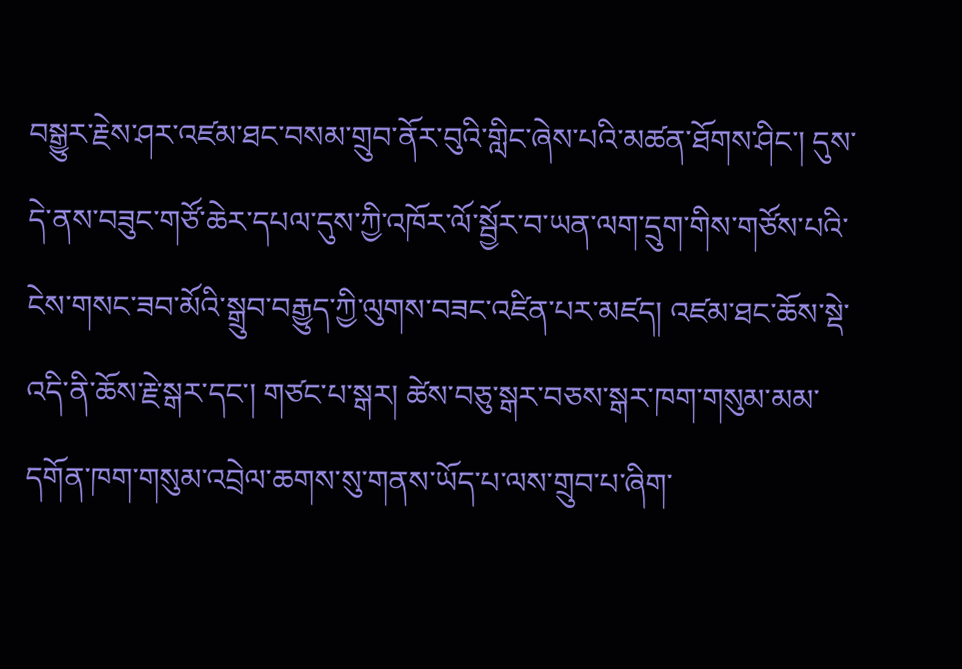བསྒྱུར་རྗེས་ཤར་འཛམ་ཐང་བསམ་གྲུབ་ནོར་བུའི་གླིང་ཞེས་པའི་མཚན་ཐོགས་ཤིང་། དུས་དེ་ནས་བཟུང་གཙོ་ཆེར་དཔལ་དུས་ཀྱི་འཁོར་ལོ་སྦྱོར་བ་ཡན་ལག་དྲུག་གིས་གཙོས་པའི་ངེས་གསང་ཟབ་མོའི་སྒྲུབ་བརྒྱུད་ཀྱི་ལུགས་བཟང་འཛིན་པར་མཛད། འཛམ་ཐང་ཆོས་སྡེ་འདི་ནི་ཆོས་རྗེ་སྒར་དང་། གཙང་པ་སྒར། ཚེས་བཅུ་སྒར་བཅས་སྒར་ཁག་གསུམ་མམ་དགོན་ཁག་གསུམ་འབྲེལ་ཆགས་སུ་གནས་ཡོད་པ་ལས་གྲུབ་པ་ཞིག་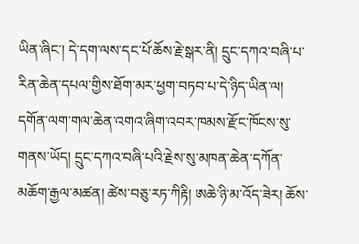ཡིན་ཞིང་། དེ་དག་ལས་དང་པོ་ཆོས་རྗེ་སྒར་ནི། དྲུང་དཀའ་བཞི་པ་རིན་ཆེན་དཔལ་གྱིས་ཐོག་མར་ཕྱག་བཏབ་པ་དེ་ཉིད་ཡིན་ལ། དགོན་ལག་གལ་ཆེན་འགའ་ཞིག་འབར་ཁམས་རྫོང་ཁོངས་སུ་གནས་ཡོད། དྲུང་དཀའ་བཞི་པའི་རྗེས་སུ་མཁན་ཆེན་དཀོན་མཆོག་རྒྱལ་མཚན། ཚེས་བཅུ་རཏ་ཀིརྟི། ཨཆེ་ཉི་མ་འོད་ཟེར། ཆོས་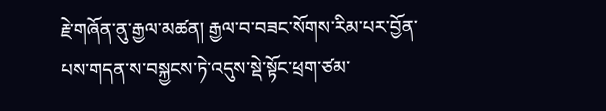རྗེ་གཞོན་ནུ་རྒྱལ་མཚན། རྒྱལ་བ་བཟང་སོགས་རིམ་པར་བྱོན་པས་གདན་ས་བསྐྱངས་ཏེ་འདུས་སྡེ་སྟོང་ཕྲག་ཙམ་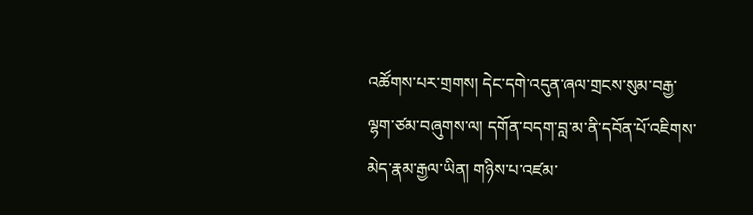འཚོགས་པར་གྲགས། དེང་དགེ་འདུན་ཞལ་གྲངས་སུམ་བརྒྱ་ལྷག་ཙམ་བཞུགས་ལ། དགོན་བདག་བླ་མ་ནི་དབོན་པོ་འཇིགས་མེད་རྣམ་རྒྱལ་ཡིན། གཉིས་པ་འཛམ་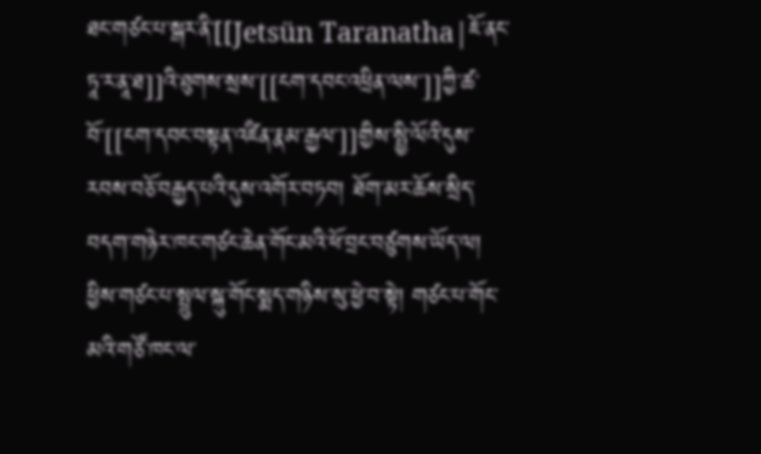ཐང་གཙང་པ་སྒར་ནི་[[Jetsün Taranatha|ཇོ་ནང་ཏཱ་ར་ནཱ་ཐ]]འི་ཐུགས་སྲས་[[ངག་དབང་འཕྲིན་ལས་]]ཀྱི་ཚ་བོ་[[ངག་དབང་བསྟན་འཛིན་རྣམ་རྒྱལ་]]གྱིས་སྤྱི་ལོའི་དུས་རབས་བཅོ་བརྒྱད་པའི་དུས་འགོར་བཏབ། ཐོག་མར་ཆོས་སྲིད་བདག་གཉེར་ཁང་གཙང་ཆེན་གོང་མའི་ཕོ་བྲང་བཙུགས་ཡོད་ལ། ཕྱིས་གཙང་པ་སྤྲུལ་སྐུ་གོང་སྨད་གཉིས་སུ་ཕྱེ་བ་སྟེ། གཙང་པ་གོང་མའི་གཙོ་ཁང་ལ་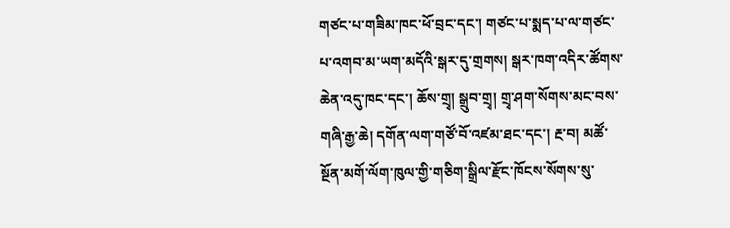གཙང་པ་གཟིམ་ཁང་ཕོ་བྲང་དང་། གཙང་པ་སྨད་པ་ལ་གཙང་པ་འགབ་མ་ཡག་མདོའི་སྒར་དུ་གྲགས། སྒར་ཁག་འདིར་ཚོགས་ཆེན་འདུ་ཁང་དང་། ཆོས་གྲྭ། སྒྲུབ་གྲྭ། གྲྭ་ཤག་སོགས་མང་བས་གཞི་རྒྱ་ཆེ། དགོན་ལག་གཙོ་བོ་འཛམ་ཐང་དང་། རྔ་བ། མཚོ་སྔོན་མགོ་ལོག་ཁུལ་གྱི་གཅིག་སྒྲིལ་རྫོང་ཁོངས་སོགས་སུ་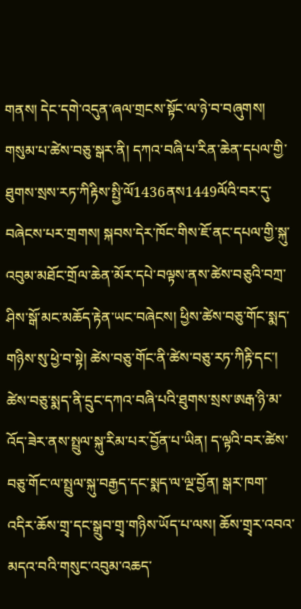གནས། དེང་དགེ་འདུན་ཞལ་གྲངས་སྟོང་ལ་ཉེ་བ་བཞུགས། གསུམ་པ་ཚེས་བཅུ་སྒར་ནི། དཀའ་བཞི་པ་རིན་ཆེན་དཔལ་གྱི་ཐུགས་སྲས་རཏ་ཀིརྟིས་སྤྱི་ལོ1436ནས1449ལོའི་བར་དུ་བཞེངས་པར་གྲགས། སྐབས་དེར་ཁོང་གིས་ཇོ་ནང་དཔལ་གྱི་སྐུ་འབུམ་མཐོང་གྲོལ་ཆེན་མོར་དཔེ་བལྟས་ནས་ཚེས་བཅུའི་བཀྲ་ཤིས་སྒོ་མང་མཆོད་རྟེན་ཡང་བཞེངས། ཕྱིས་ཚེས་བཅུ་གོང་སྨད་གཉིས་སུ་ཕྱེ་བ་སྟེ། ཚེས་བཅུ་གོང་ནི་ཚེས་བཅུ་རཏ་ཀིརྟི་དང་། ཚེས་བཅུ་སྨད་ནི་དྲུང་དཀའ་བཞི་པའི་ཐུགས་སྲས་ཨརྒ་ཉི་མ་འོད་ཟེར་ནས་སྤྲུལ་སྐུ་རིམ་པར་བྱོན་པ་ཡིན། ད་ལྟའི་བར་ཚེས་བཅུ་གོང་ལ་སྤྲུལ་སྐུ་བརྒྱད་དང་སྨད་ལ་ལྔ་བྱོན། སྒར་ཁག་འདིར་ཆོས་གྲྭ་དང་སྒྲུབ་གྲྭ་གཉིས་ཡོད་པ་ལས། ཆོས་གྲྭར་འབའ་མདའ་བའི་གསུང་འབུམ་འཆད་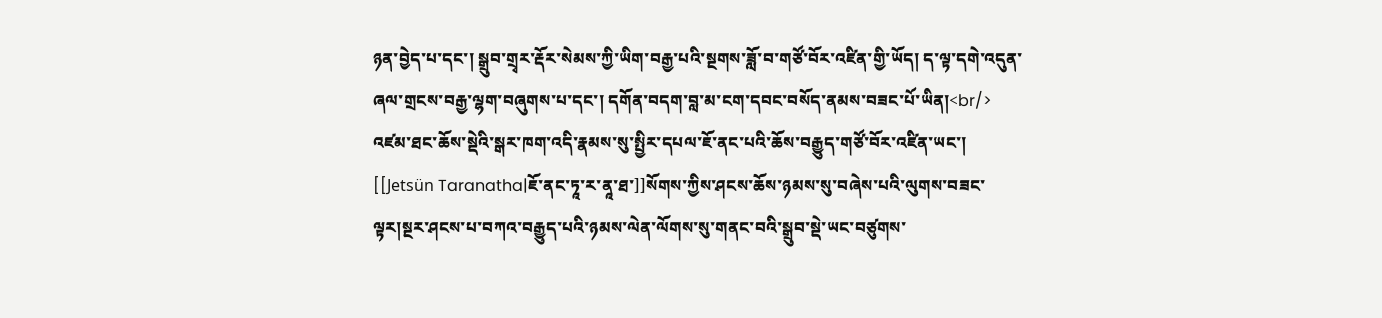ཉན་བྱེད་པ་དང་། སྒྲུབ་གྲྭར་རྡོར་སེམས་ཀྱི་ཡིག་བརྒྱ་པའི་སྔགས་ཟློ་བ་གཙོ་བོར་འཛིན་གྱི་ཡོད། ད་ལྟ་དགེ་འདུན་ཞལ་གྲངས་བརྒྱ་ལྷག་བཞུགས་པ་དང་། དགོན་བདག་བླ་མ་ངག་དབང་བསོད་ནམས་བཟང་པོ་ཡིན།<br/> འཛམ་ཐང་ཆོས་སྡེའི་སྒར་ཁག་འདི་རྣམས་སུ་སྤྱིར་དཔལ་ཇོ་ནང་པའི་ཆོས་བརྒྱུད་གཙོ་བོར་འཛིན་ཡང་། [[Jetsün Taranatha|ཇོ་ནང་ཏཱ་ར་ནཱ་ཐ་]]སོགས་ཀྱིས་ཤངས་ཆོས་ཉམས་སུ་བཞེས་པའི་ལུགས་བཟང་ལྟར།སྔར་ཤངས་པ་བཀའ་བརྒྱུད་པའི་ཉམས་ལེན་ལོགས་སུ་གནང་བའི་སྒྲུབ་སྡེ་ཡང་བཙུགས་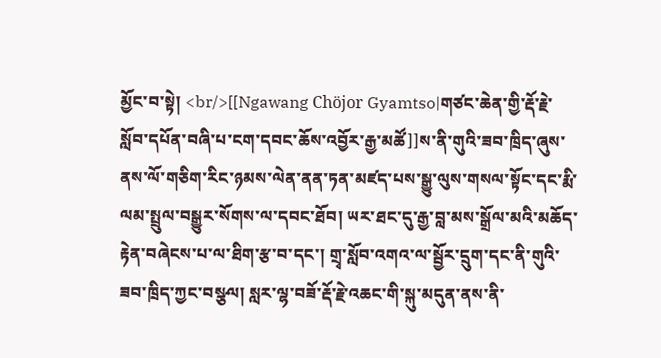མྱོང་བ་སྟེ། <br/>[[Ngawang Chöjor Gyamtso|གཙང་ཆེན་གྱི་རྡོ་རྗེ་སློབ་དཔོན་བཞི་པ་ངག་དབང་ཆོས་འབྱོར་རྒྱ་མཚོ]]ས་ནི་གུའི་ཟབ་ཁྲིད་ཞུས་ནས་ལོ་གཅིག་རིང་ཉམས་ལེན་ནན་ཏན་མཛད་པས་སྒྱུ་ལུས་གསལ་སྟོང་དང་རྨི་ལམ་སྤྲུལ་བསྒྱུར་སོགས་ལ་དབང་ཐོབ། ཡར་ཐང་དུ་རྒྱ་བླ་མས་སྒྲོལ་མའི་མཆོད་རྟེན་བཞེངས་པ་ལ་ཐིག་རྩ་བ་དང་། གྲྭ་སློབ་འགའ་ལ་སྦྱོར་དྲུག་དང་ནི་གུའི་ཟབ་ཁྲིད་ཀྱང་བསྩལ། སླར་ལྷ་བཟོ་རྡོ་རྗེ་འཆང་གི་སྐུ་མདུན་ནས་ནི་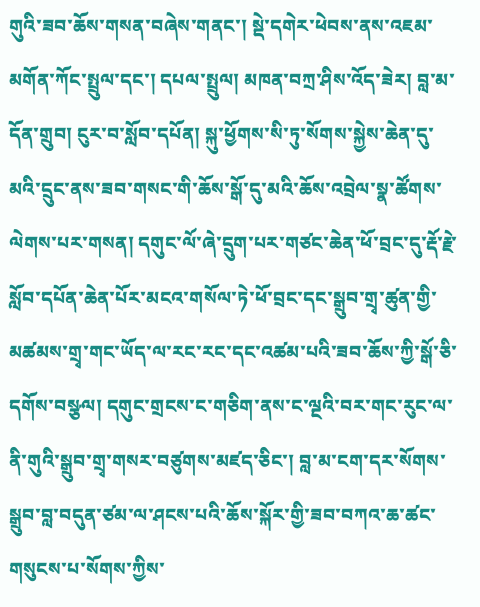གུའི་ཟབ་ཆོས་གསན་བཞེས་གནང་། སྡེ་དགེར་ཕེབས་ནས་འཇམ་མགོན་ཀོང་སྤྲུལ་དང་། དཔལ་སྤྲུལ། མཁན་བཀྲ་ཤིས་འོད་ཟེར། བླ་མ་དོན་གྲུབ། ངུར་བ་སློབ་དཔོན། སྐུ་ཕྱོགས་སི་ཏུ་སོགས་སྐྱེས་ཆེན་དུ་མའི་དྲུང་ནས་ཟབ་གསང་གི་ཆོས་སྒོ་དུ་མའི་ཆོས་འབྲེལ་སྣ་ཚོགས་ལེགས་པར་གསན། དགུང་ལོ་ཞེ་དྲུག་པར་གཙང་ཆེན་ཕོ་བྲང་དུ་རྡོ་རྗེ་སློབ་དཔོན་ཆེན་པོར་མངའ་གསོལ་ཏེ་ཕོ་བྲང་དང་སྒྲུབ་གྲྭ་ཚུན་གྱི་མཚམས་གྲྭ་གང་ཡོད་ལ་རང་རང་དང་འཚམ་པའི་ཟབ་ཆོས་ཀྱི་སྒོ་ཅི་དགོས་བསྩལ། དགུང་གྲངས་ང་གཅིག་ནས་ང་ལྔའི་བར་གང་རུང་ལ་ནི་གུའི་སྒྲུབ་གྲྭ་གསར་བཙུགས་མཛད་ཅིང་། བླ་མ་ངག་དར་སོགས་སྒྲུབ་བླ་བདུན་ཙམ་ལ་ཤངས་པའི་ཆོས་སྐོར་གྱི་ཟབ་བཀའ་ཆ་ཚང་གསུངས་པ་སོགས་ཀྱིས་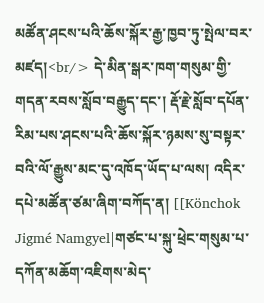མཚོན་ཤངས་པའི་ཆོས་སྐོར་རྒྱ་ཁྱབ་ཏུ་སྤེལ་བར་མཛད།<br/> དེ་མིན་སྒར་ཁག་གསུམ་གྱི་གདན་རབས་སློབ་བརྒྱུད་དང་། རྡོ་རྗེ་སློབ་དཔོན་རིམ་པས་ཤངས་པའི་ཆོས་སྐོར་ཉམས་སུ་བསྟར་བའི་ལོ་རྒྱུས་མང་དུ་འཁོད་ཡོད་པ་ལས། འདིར་དཔེ་མཚོན་ཙམ་ཞིག་བཀོད་ན། [[Könchok Jigmé Namgyel|གཙང་པ་སྐུ་ཕྲེང་གསུམ་པ་དཀོན་མཆོག་འཇིགས་མེད་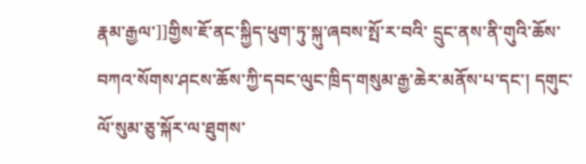རྣམ་རྒྱལ་]]གྱིས་ཇོ་ནང་སྐྱིད་ཕུག་ཏུ་སྐུ་ཞབས་སྤོ་ར་བའི་ དྲུང་ནས་ནི་གུའི་ཆོས་བཀའ་སོགས་ཤངས་ཆོས་ཀྱི་དབང་ལུང་ཁྲིད་གསུམ་རྒྱ་ཆེར་མནོས་པ་དང་། དགུང་ལོ་སུམ་ཅུ་སྐོར་ལ་ཐུགས་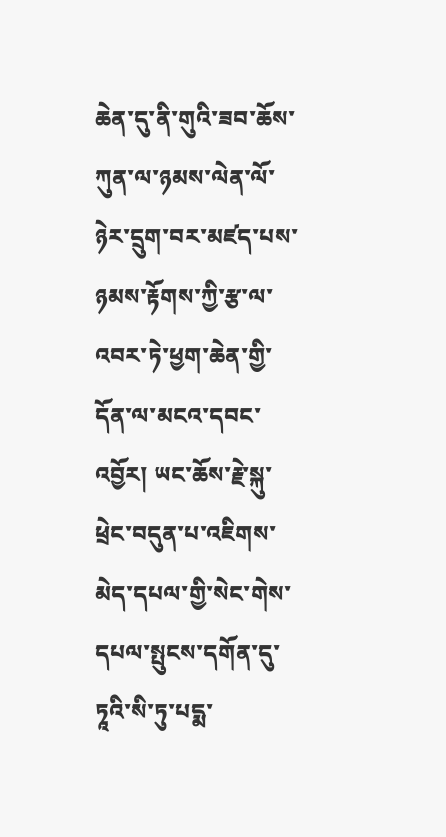ཆེན་དུ་ནི་གུའི་ཟབ་ཆོས་ཀུན་ལ་ཉམས་ལེན་ལོ་ཉེར་དྲུག་བར་མཛད་པས་ཉམས་རྟོགས་ཀྱི་རྩ་ལ་འབར་ཏེ་ཕྱག་ཆེན་གྱི་དོན་ལ་མངའ་དབང་འབྱོར། ཡང་ཆོས་རྗེ་སྐུ་ཕྲེང་བདུན་པ་འཇིགས་མེད་དཔལ་གྱི་སེང་གེས་དཔལ་སྤུངས་དགོན་དུ་ཏཱའི་སི་ཏུ་པདྨ་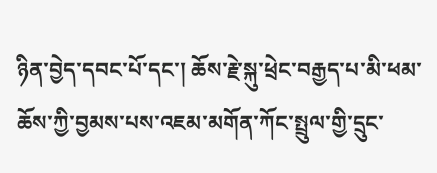ཉིན་བྱེད་དབང་པོ་དང་། ཆོས་རྗེ་སྐུ་ཕྲེང་བརྒྱད་པ་མི་ཕམ་ཆོས་ཀྱི་བྱམས་པས་འཇམ་མགོན་ཀོང་སྤྲུལ་གྱི་དྲུང་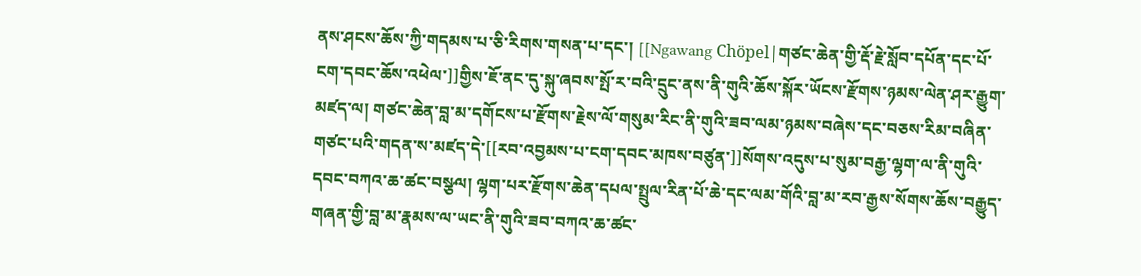ནས་ཤངས་ཆོས་ཀྱི་གདམས་པ་ཅི་རིགས་གསན་པ་དང་། [[Ngawang Chöpel|གཙང་ཆེན་གྱི་རྡོ་རྗེ་སློབ་དཔོན་དང་པོ་ངག་དབང་ཆོས་འཕེལ་]]གྱིས་ཇོ་ནང་དུ་སྐུ་ཞབས་སྤོ་ར་བའི་དྲུང་ནས་ནི་གུའི་ཆོས་སྐོར་ཡོངས་རྫོགས་ཉམས་ལེན་ཤར་རྒྱུག་མཛད་ལ། གཙང་ཆེན་བླ་མ་དགོངས་པ་རྫོགས་རྗེས་ལོ་གསུམ་རིང་ནི་གུའི་ཟབ་ལམ་ཉམས་བཞེས་དང་བཅས་རིམ་བཞིན་གཙང་པའི་གདན་ས་མཛད་དེ་[[རབ་འབྱམས་པ་ངག་དབང་མཁས་བཙུན་]]སོགས་འདུས་པ་སུམ་བརྒྱ་ལྷག་ལ་ནི་གུའི་དབང་བཀའ་ཆ་ཚང་བསྩལ། ལྷག་པར་རྫོགས་ཆེན་དཔལ་སྤྲུལ་རིན་པོ་ཆེ་དང་ལམ་གོའི་བླ་མ་རབ་རྒྱས་སོགས་ཆོས་བརྒྱུད་གཞན་གྱི་བླ་མ་རྣམས་ལ་ཡང་ནི་གུའི་ཟབ་བཀའ་ཆ་ཚང་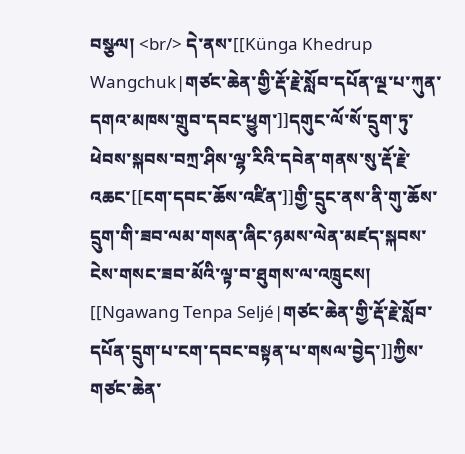བསྩལ། <br/> དེ་ནས་[[Künga Khedrup Wangchuk|གཙང་ཆེན་གྱི་རྡོ་རྗེ་སློབ་དཔོན་ལྔ་པ་ཀུན་དགའ་མཁས་གྲུབ་དབང་ཕྱུག་]]དགུང་ལོ་སོ་དྲུག་ཏུ་ཕེབས་སྐབས་བཀྲ་ཤིས་ལྷ་རིའི་དབེན་གནས་སུ་རྡོ་རྗེ་འཆང་[[ངག་དབང་ཆོས་འཛིན་]]གྱི་དྲུང་ནས་ནི་གུ་ཆོས་དྲུག་གི་ཟབ་ལམ་གསན་ཞིང་ཉམས་ལེན་མཛད་སྐབས་ངེས་གསང་ཟབ་མོའི་ལྟ་བ་ཐུགས་ལ་འཁྲུངས། [[Ngawang Tenpa Seljé|གཙང་ཆེན་གྱི་རྡོ་རྗེ་སློབ་དཔོན་དྲུག་པ་ངག་དབང་བསྟན་པ་གསལ་བྱེད་]]ཀྱིས་གཙང་ཆེན་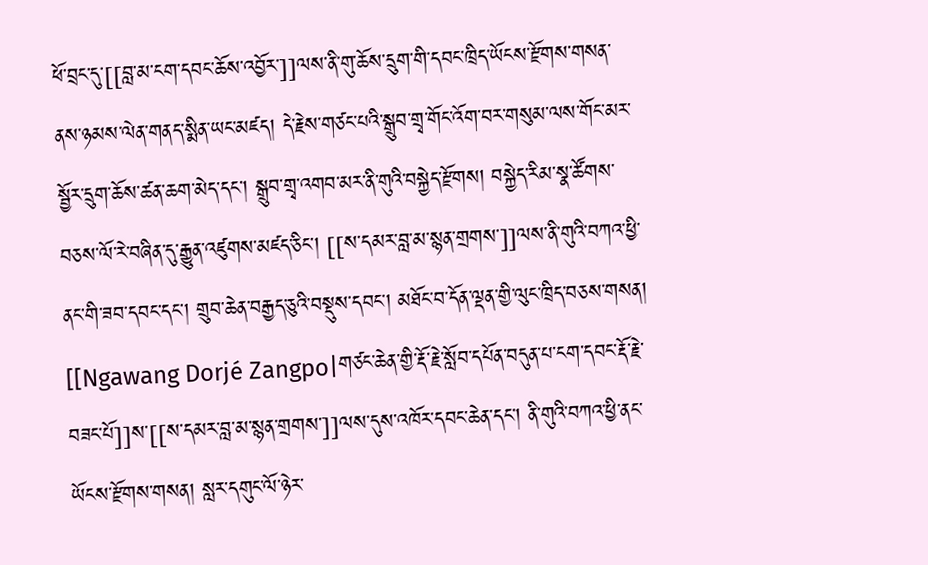ཕོ་བྲང་དུ་[[བླ་མ་ངག་དབང་ཆོས་འབྱོར་]]ལས་ནི་གུ་ཆོས་དྲུག་གི་དབང་ཁྲིད་ཡོངས་རྫོགས་གསན་ནས་ཉམས་ལེན་གནད་སྨིན་ཡང་མཛད། དེ་རྗེས་གཙང་པའི་སྒྲུབ་གྲྭ་གོང་འོག་བར་གསུམ་ལས་གོང་མར་སྦྱོར་དྲུག་ཆོས་ཚན་ཆག་མེད་དང་། སྒྲུབ་གྲྭ་འགབ་མར་ནི་གུའི་བསྐྱེད་རྫོགས། བསྐྱེད་རིམ་སྣ་ཚོགས་བཅས་ལོ་རེ་བཞིན་དུ་རྒྱུན་འཛུགས་མཛད་ཅིང་། [[ས་དམར་བླ་མ་སྙན་གྲགས་]]ལས་ནི་གུའི་བཀའ་ཕྱི་ནང་གི་ཟབ་དབང་དང་། གྲུབ་ཆེན་བརྒྱད་ཅུའི་བསྡུས་དབང་། མཐོང་བ་དོན་ལྡན་གྱི་ལུང་ཁྲིད་བཅས་གསན། [[Ngawang Dorjé Zangpo|གཙང་ཆེན་གྱི་རྡོ་རྗེ་སློབ་དཔོན་བདུན་པ་ངག་དབང་རྡོ་རྗེ་བཟང་པོ]]ས་[[ས་དམར་བླ་མ་སྙན་གྲགས་]]ལས་དུས་འཁོར་དབང་ཆེན་དང་། ནི་གུའི་བཀའ་ཕྱི་ནང་ཡོངས་རྫོགས་གསན། སླར་དགུང་ལོ་ཉེར་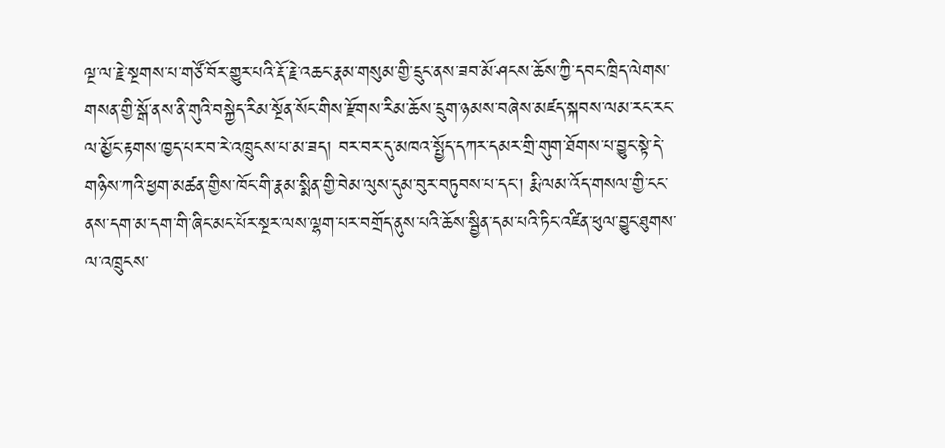ལྔ་ལ་རྗེ་སྔགས་པ་གཙོ་བོར་གྱུར་པའི་རྡོ་རྗེ་འཆང་རྣམ་གསུམ་གྱི་དྲུང་ནས་ཟབ་མོ་ཤངས་ཆོས་ཀྱི་དབང་ཁྲིད་ལེགས་གསན་གྱི་སྒོ་ནས་ནི་གུའི་བསྐྱེད་རིམ་སྔོན་སོང་གིས་རྫོགས་རིམ་ཆོས་དྲུག་ཉམས་བཞེས་མཛད་སྐབས་ལམ་རང་རང་ལ་མྱོང་རྟགས་ཁྱད་པར་བ་རེ་འཁྲུངས་པ་མ་ཟད། བར་བར་དུ་མཁའ་སྤྱོད་དཀར་དམར་གྲི་གུག་ཐོགས་པ་བྱུང་སྟེ་དེ་གཉིས་ཀའི་ཕྱག་མཚན་གྱིས་ཁོང་གི་རྣམ་སྨིན་གྱི་བེམ་ལུས་དུམ་བུར་བཏུབས་པ་དང་། རྨི་ལམ་འོད་གསལ་གྱི་ངང་ནས་དག་མ་དག་གི་ཞིང་མང་པོར་སྔར་ལས་ལྷག་པར་བགྲོད་ནུས་པའི་ཆོས་སྦྱིན་དམ་པའི་ཏིང་འཛིན་ཕུལ་བྱུང་ཐུགས་ལ་འཁྲུངས་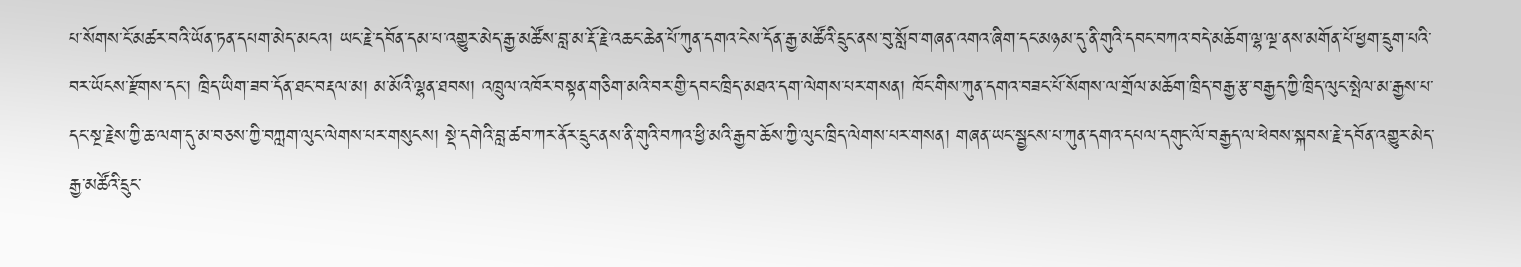པ་སོགས་ངོ་མཚར་བའི་ཡོན་ཏན་དཔག་མེད་མངའ། ཡང་རྗེ་དབོན་དམ་པ་འགྱུར་མེད་རྒྱ་མཚོས་བླ་མ་རྡོ་རྗེ་འཆང་ཆེན་པོ་ཀུན་དགའ་ངེས་དོན་རྒྱ་མཚོའི་དྲུང་ནས་བུ་སློབ་གཞན་འགའ་ཞིག་དང་མཉམ་དུ་ནི་གུའི་དབང་བཀའ་བདེ་མཆོག་ལྷ་ལྔ་ནས་མགོན་པོ་ཕྱག་དྲུག་པའི་བར་ཡོངས་རྫོགས་དང་། ཁྲིད་ཡིག་ཟབ་དོན་ཐང་བརྡལ་མ། མ་མོའི་ལྷན་ཐབས། འཁྲུལ་འཁོར་བསྟན་གཅིག་མའི་བར་གྱི་དབང་ཁྲིད་མཐའ་དག་ལེགས་པར་གསན། ཁོང་གིས་ཀུན་དགའ་བཟང་པོ་སོགས་ལ་གྲོལ་མཆོག་ཁྲིད་བརྒྱ་རྩ་བརྒྱད་ཀྱི་ཁྲིད་ལུང་སྤེལ་མ་རྒྱས་པ་དང་སྔ་རྗེས་ཀྱི་ཆ་ལག་དུ་མ་བཅས་ཀྱི་བཀླག་ལུང་ལེགས་པར་གསུངས། སྡེ་དགེའི་བླ་ཚབ་ཀར་ནོར་དྲུང་ནས་ནི་གུའི་བཀའ་ཕྱི་མའི་རྒྱབ་ཆོས་ཀྱི་ལུང་ཁྲིད་ལེགས་པར་གསན། གཞན་ཡང་སྦྱངས་པ་ཀུན་དགའ་དཔལ་དགུང་ལོ་བརྒྱད་ལ་ཕེབས་སྐབས་རྗེ་དབོན་འགྱུར་མེད་རྒྱ་མཚོའི་དྲུང་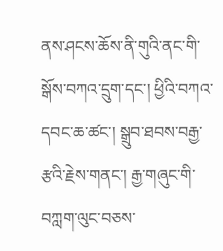ནས་ཤངས་ཆོས་ནི་གུའི་ནང་གི་སྒོས་བཀའ་དྲུག་དང་། ཕྱིའི་བཀའ་དབང་ཆ་ཚང་། སྒྲུབ་ཐབས་བརྒྱ་རྩའི་རྗེས་གནང་། རྒྱ་གཞུང་གི་བཀླག་ལུང་བཅས་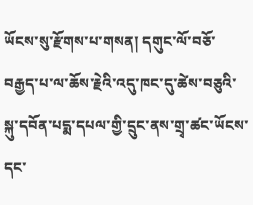ཡོངས་སུ་རྫོགས་པ་གསན། དགུང་ལོ་བཅོ་བརྒྱད་པ་ལ་ཆོས་རྗེའི་འདུ་ཁང་དུ་ཚེས་བཅུའི་སྐུ་དབོན་པདྨ་དཔལ་གྱི་དྲུང་ནས་གྲྭ་ཚང་ཡོངས་དང་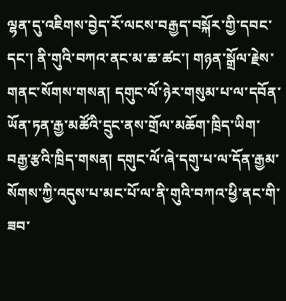ལྷན་དུ་འཇིགས་བྱེད་རོ་ལངས་བརྒྱད་བསྐོར་གྱི་དབང་དང་། ནི་གུའི་བཀའ་ནང་མ་ཆ་ཚང་། གཉན་སྒྲོལ་རྗེས་གནང་སོགས་གསན། དགུང་ལོ་ཉེར་གསུམ་པ་ལ་དབོན་ཡོན་ཏན་རྒྱ་མཚོའི་དྲུང་ནས་གྲོལ་མཆོག་ཁྲིད་ཡིག་བརྒྱ་རྩའི་ཁྲིད་གསན། དགུང་ལོ་ཞེ་དགུ་པ་ལ་དོན་རྒྱམ་སོགས་ཀྱི་འདུས་པ་མང་པོ་ལ་ནི་གུའི་བཀའ་ཕྱི་ནང་གི་ཟབ་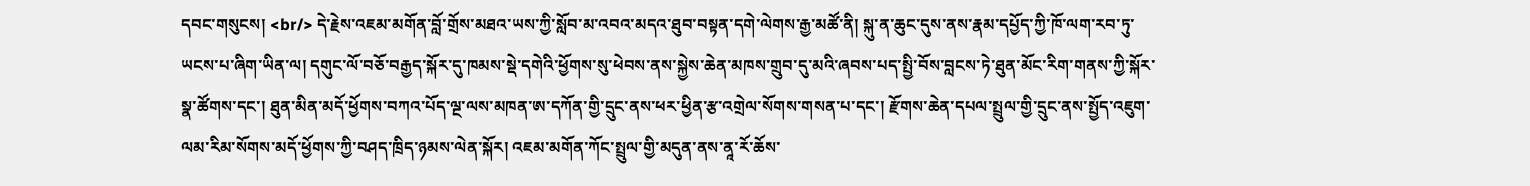དབང་གསུངས། <br/> དེ་རྗེས་འཇམ་མགོན་བློ་གྲོས་མཐའ་ཡས་ཀྱི་སློབ་མ་འབའ་མདའ་ཐུབ་བསྟན་དགེ་ལེགས་རྒྱ་མཚོ་ནི། སྐུ་ན་ཆུང་དུས་ནས་རྣམ་དཔྱོད་ཀྱི་ཁོ་ལག་རབ་ཏུ་ཡངས་པ་ཞིག་ཡིན་ལ། དགུང་ལོ་བཅོ་བརྒྱད་སྐོར་དུ་ཁམས་སྡེ་དགེའི་ཕྱོགས་སུ་ཕེབས་ནས་སྐྱེས་ཆེན་མཁས་གྲུབ་དུ་མའི་ཞབས་པད་སྤྱི་བོས་བླངས་ཏེ་ཐུན་མོང་རིག་གནས་ཀྱི་སྐོར་སྣ་ཚོགས་དང་། ཐུན་མིན་མདོ་ཕྱོགས་བཀའ་པོད་ལྔ་ལས་མཁན་ཨ་དཀོན་གྱི་དྲུང་ནས་ཕར་ཕྱིན་རྩ་འགྲེལ་སོགས་གསན་པ་དང་། རྫོགས་ཆེན་དཔལ་སྤྲུལ་གྱི་དྲུང་ནས་སྤྱོད་འཇུག་ལམ་རིམ་སོགས་མདོ་ཕྱོགས་ཀྱི་བཤད་ཁྲིད་ཉམས་ལེན་སྐོར། འཇམ་མགོན་ཀོང་སྤྲུལ་གྱི་མདུན་ནས་ནཱ་རོ་ཆོས་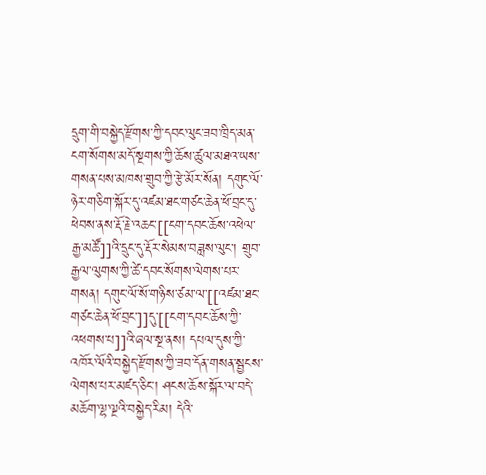དྲུག་གི་བསྐྱེད་རྫོགས་ཀྱི་དབང་ལུང་ཟབ་ཁྲིད་མན་ངག་སོགས་མདོ་སྔགས་ཀྱི་ཆོས་ཚུལ་མཐའ་ཡས་གསན་པས་མཁས་གྲུབ་ཀྱི་རྩེ་མོར་སོན། དགུང་ལོ་ཉེར་གཅིག་སྐོར་དུ་འཛམ་ཐང་གཙང་ཆེན་ཕོ་བྲང་དུ་ཕེབས་ནས་རྡོ་རྗེ་འཆང་[[ངག་དབང་ཆོས་འཕེལ་རྒྱ་མཚོ]]འི་དྲུང་དུ་རྡོར་སེམས་བཟླས་ལུང་། གྲུབ་རྒྱལ་ལུགས་ཀྱི་ཚེ་དབང་སོགས་ལེགས་པར་གསན། དགུང་ལོ་སོ་གཉིས་ཙམ་ལ་[[འཛམ་ཐང་གཙང་ཆེན་ཕོ་བྲང་]]དུ་[[ངག་དབང་ཆོས་ཀྱི་འཕགས་པ]]འི་ཞལ་སྔ་ནས། དཔལ་དུས་ཀྱི་འཁོར་ལོའི་བསྐྱེད་རྫོགས་ཀྱི་ཟབ་དོན་གསན་སྦྱངས་ལེགས་པར་མཛད་ཅིང་། ཤངས་ཆོས་སྐོར་ལ་བདེ་མཆོག་ལྷ་ལྔའི་བསྐྱེད་རིམ། དེའི་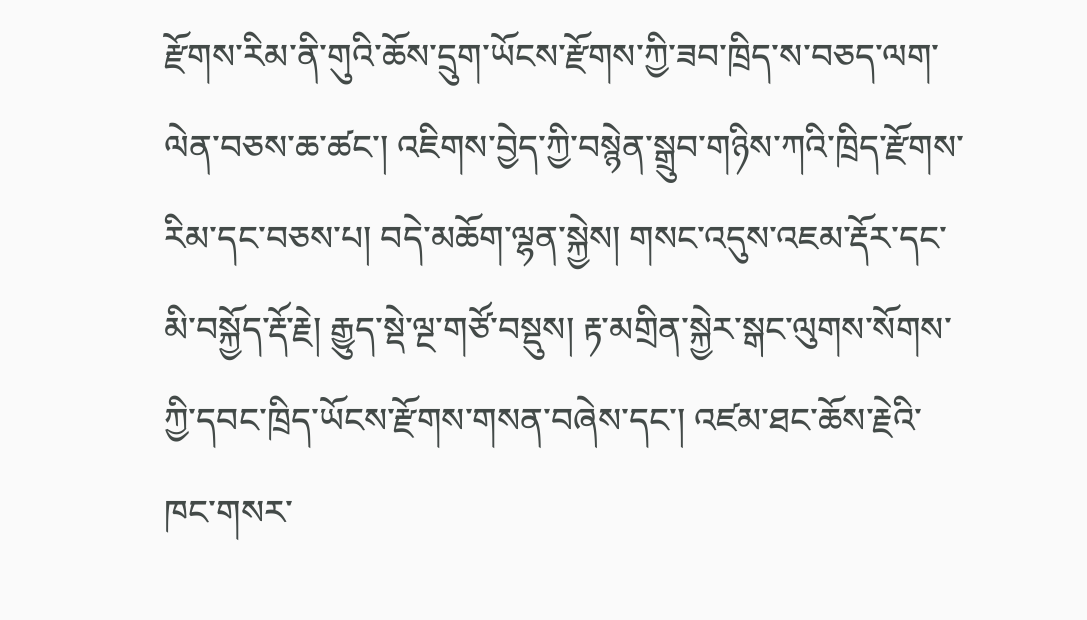རྫོགས་རིམ་ནི་གུའི་ཆོས་དྲུག་ཡོངས་རྫོགས་ཀྱི་ཟབ་ཁྲིད་ས་བཅད་ལག་ལེན་བཅས་ཆ་ཚང་། འཇིགས་བྱེད་ཀྱི་བསྙེན་སྒྲུབ་གཉིས་ཀའི་ཁྲིད་རྫོགས་རིམ་དང་བཅས་པ། བདེ་མཆོག་ལྷན་སྐྱེས། གསང་འདུས་འཇམ་རྡོར་དང་མི་བསྐྱོད་རྡོ་རྗེ། རྒྱུད་སྡེ་ལྔ་གཙོ་བསྡུས། རྟ་མགྲིན་སྐྱེར་སྒང་ལུགས་སོགས་ཀྱི་དབང་ཁྲིད་ཡོངས་རྫོགས་གསན་བཞེས་དང་། འཛམ་ཐང་ཆོས་རྗེའི་ཁང་གསར་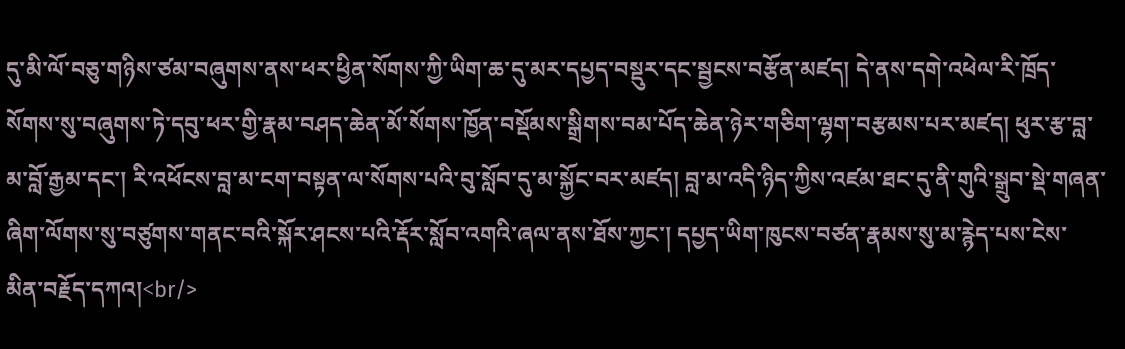དུ་མི་ལོ་བཅུ་གཉིས་ཙམ་བཞུགས་ནས་ཕར་ཕྱིན་སོགས་ཀྱི་ཡིག་ཆ་དུ་མར་དཔྱད་བསྡུར་དང་སྦྱངས་བརྩོན་མཛད། དེ་ནས་དགེ་འཕེལ་རི་ཁྲོད་སོགས་སུ་བཞུགས་ཏེ་དབུ་ཕར་གྱི་རྣམ་བཤད་ཆེན་མོ་སོགས་ཁྱོན་བསྡོམས་སྒྲིགས་བམ་པོད་ཆེན་ཉེར་གཅིག་ལྷག་བརྩམས་པར་མཛད། ཕུར་རྩ་བླ་མ་བློ་རྒྱམ་དང་། རི་འཕོངས་བླ་མ་ངག་བསྟན་ལ་སོགས་པའི་བུ་སློབ་དུ་མ་སྐྱོང་བར་མཛད། བླ་མ་འདི་ཉིད་ཀྱིས་འཛམ་ཐང་དུ་ནི་གུའི་སྒྲུབ་སྡེ་གཞན་ཞིག་ལོགས་སུ་བཙུགས་གནང་བའི་སྐོར་ཤངས་པའི་རྡོར་སློབ་འགའི་ཞལ་ནས་ཐོས་ཀྱང་། དཔྱད་ཡིག་ཁུངས་བཙན་རྣམས་སུ་མ་རྙེད་པས་ངེས་མིན་བརྗོད་དཀའ།<br/>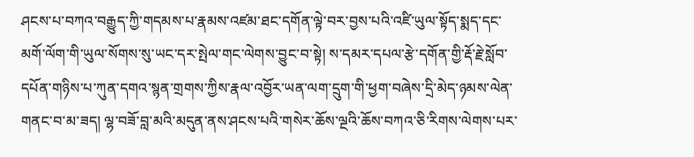ཤངས་པ་བཀའ་བརྒྱུད་ཀྱི་གདམས་པ་རྣམས་འཛམ་ཐང་དགོན་ལྟེ་བར་བྱས་པའི་འཛི་ཡུལ་སྟོད་སྨད་དང་མགོ་ལོག་གི་ཡུལ་སོགས་སུ་ཡང་དར་སྤེལ་གང་ལེགས་བྱུང་བ་སྟེ། ས་དམར་དཔལ་རྩེ་དགོན་གྱི་རྡོ་རྗེ་སློབ་དཔོན་གཉིས་པ་ཀུན་དགའ་སྙན་གྲགས་ཀྱིས་རྣལ་འབྱོར་ཡན་ལག་དྲུག་གི་ཕྱག་བཞེས་དྲི་མེད་ཉམས་ལེན་གནང་བ་མ་ཟད། ལྷ་བཟོ་བླ་མའི་མདུན་ནས་ཤངས་པའི་གསེར་ཆོས་ལྔའི་ཆོས་བཀའ་ཅི་རིགས་ལེགས་པར་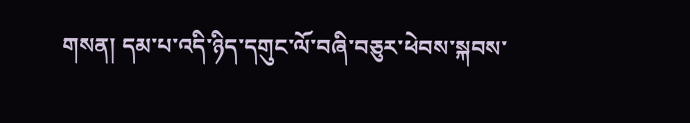གསན། དམ་པ་འདི་ཉིད་དགུང་ལོ་བཞི་བཅུར་ཕེབས་སྐབས་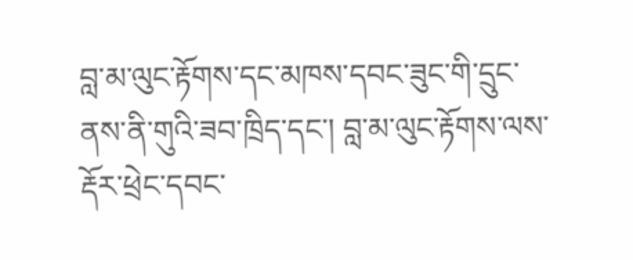བླ་མ་ལུང་རྟོགས་དང་མཁས་དབང་ཟུང་གི་དྲུང་ནས་ནི་གུའི་ཟབ་ཁྲིད་དང་། བླ་མ་ལུང་རྟོགས་ལས་རྡོར་ཕྲེང་དབང་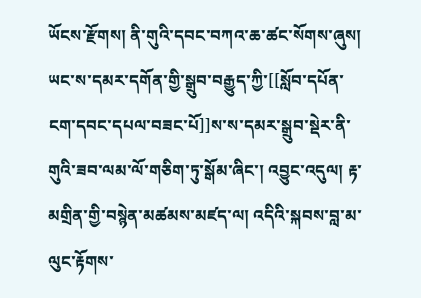ཡོངས་རྫོགས། ནི་གུའི་དབང་བཀའ་ཆ་ཚང་སོགས་ཞུས། ཡང་ས་དམར་དགོན་གྱི་སྒྲུབ་བརྒྱུད་ཀྱི་[[སློབ་དཔོན་ངག་དབང་དཔལ་བཟང་པོ]]ས་ས་དམར་སྒྲུབ་སྡེར་ནི་གུའི་ཟབ་ལམ་ལོ་གཅིག་ཏུ་སྒོམ་ཞིང་། འབྱུང་འདུལ། རྟ་མགྲིན་གྱི་བསྙེན་མཚམས་མཛད་ལ། འདིའི་སྐབས་བླ་མ་ལུང་རྟོགས་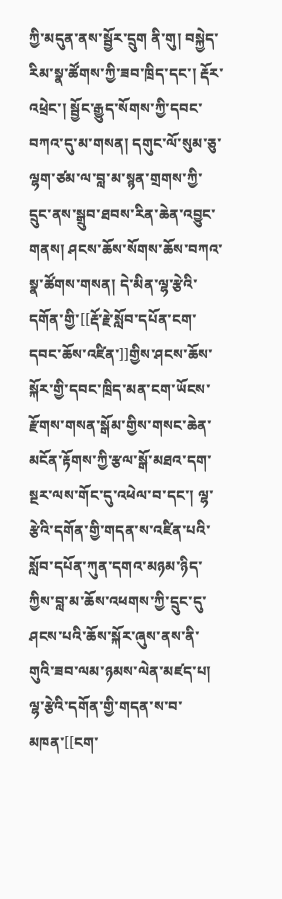ཀྱི་མདུན་ནས་སྦྱོར་དྲུག ནི་གུ། བསྐྱེད་རིམ་སྣ་ཚོགས་ཀྱི་ཟབ་ཁྲིད་དང་། རྡོར་འཕྲེང་། སྦྱོང་རྒྱུད་སོགས་ཀྱི་དབང་བཀའ་དུ་མ་གསན། དགུང་ལོ་སུམ་ཅུ་ལྷག་ཙམ་ལ་བླ་མ་སྙན་གྲགས་ཀྱི་དྲུང་ནས་སྒྲུབ་ཐབས་རིན་ཆེན་འབྱུང་གནས། ཤངས་ཆོས་སོགས་ཆོས་བཀའ་སྣ་ཚོགས་གསན། དེ་མིན་ལྷ་རྩེའི་དགོན་གྱི་[[རྡོ་རྗེ་སློབ་དཔོན་ངག་དབང་ཆོས་འཛིན་]]གྱིས་ཤངས་ཆོས་སྐོར་གྱི་དབང་ཁྲིད་མན་ངག་ཡོངས་རྫོགས་གསན་སྒོམ་གྱིས་གསང་ཆེན་མངོན་རྟོགས་ཀྱི་རྩལ་སྒོ་མཐའ་དག་སྔར་ལས་གོང་དུ་འཕེལ་བ་དང་། ལྷ་རྩེའི་དགོན་གྱི་གདན་ས་འཛིན་པའི་སློབ་དཔོན་ཀུན་དགའ་མཉམ་ཉིད་ཀྱིས་བླ་མ་ཆོས་འཕགས་ཀྱི་དྲུང་དུ་ཤངས་པའི་ཆོས་སྐོར་ཞུས་ནས་ནི་གུའི་ཟབ་ལམ་ཉམས་ལེན་མཛད་པ། ལྷ་རྩེའི་དགོན་གྱི་གདན་ས་བ་མཁན་[[ངག་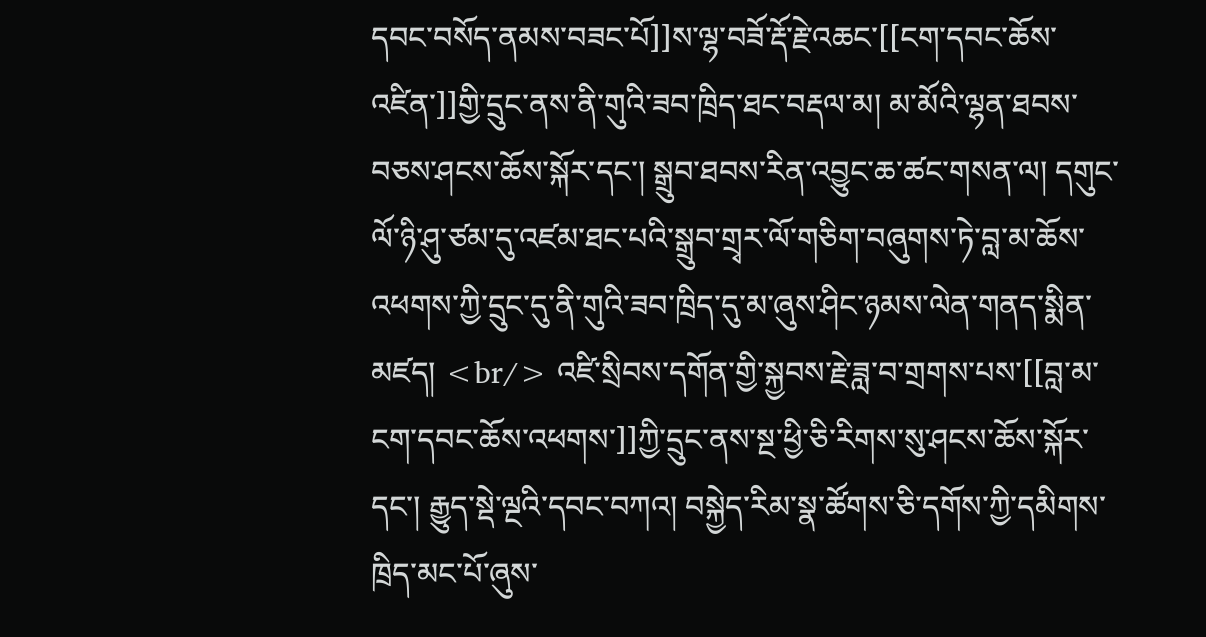དབང་བསོད་ནམས་བཟང་པོ]]ས་ལྷ་བཟོ་རྡོ་རྗེ་འཆང་[[ངག་དབང་ཆོས་འཛིན་]]གྱི་དྲུང་ནས་ནི་གུའི་ཟབ་ཁྲིད་ཐང་བརྡལ་མ། མ་མོའི་ལྷན་ཐབས་བཅས་ཤངས་ཆོས་སྐོར་དང་། སྒྲུབ་ཐབས་རིན་འབྱུང་ཆ་ཚང་གསན་ལ། དགུང་ལོ་ཉི་ཤུ་ཙམ་དུ་འཛམ་ཐང་པའི་སྒྲུབ་གྲྭར་ལོ་གཅིག་བཞུགས་ཏེ་བླ་མ་ཆོས་འཕགས་ཀྱི་དྲུང་དུ་ནི་གུའི་ཟབ་ཁྲིད་དུ་མ་ཞུས་ཤིང་ཉམས་ལེན་གནད་སྨིན་མཛད། <br/> འཛི་སྲིབས་དགོན་གྱི་སྐྱབས་རྗེ་ཟླ་བ་གྲགས་པས་[[བླ་མ་ངག་དབང་ཆོས་འཕགས་]]ཀྱི་དྲུང་ནས་སྔ་ཕྱི་ཅི་རིགས་སུ་ཤངས་ཆོས་སྐོར་དང་། རྒྱུད་སྡེ་ལྔའི་དབང་བཀའ། བསྐྱེད་རིམ་སྣ་ཚོགས་ཅི་དགོས་ཀྱི་དམིགས་ཁྲིད་མང་པོ་ཞུས་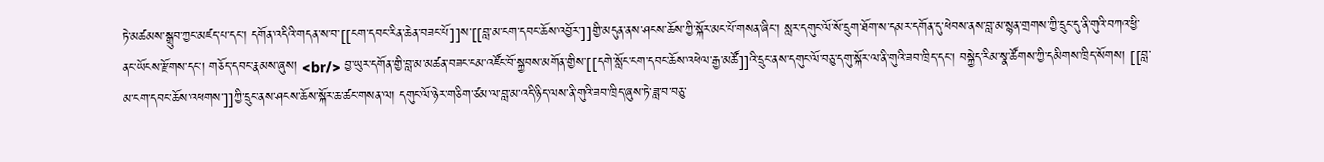ཏེ་མཚམས་སྒྲུབ་ཀྱང་མཛད་པ་དང་། དགོན་འདིའི་གདན་ས་བ་[[ངག་དབང་རིན་ཆེན་བཟང་པོ]]ས་[[བླ་མ་ངག་དབང་ཆོས་འབྱོར་]]གྱི་མདུན་ནས་ཤངས་ཆོས་ཀྱི་སྐོར་མང་པོ་གསན་ཞིང་། སླར་དགུང་ལོ་སོ་དྲུག་ཐོག་ས་དམར་དགོན་དུ་ཕེབས་ནས་བླ་མ་སྙན་གྲགས་ཀྱི་དྲུང་དུ་ནི་གུའི་བཀའ་ཕྱི་ནང་ཡོངས་རྫོགས་དང་། གཅོད་དབང་རྣམས་ཞུས། <br/> བྱ་ཡུར་དགོན་གྱི་བླ་མ་མཚན་བཟང་ངམ་འཛོང་བོ་སྐྱབས་མགོན་གྱིས་[[དགེ་སློང་ངག་དབང་ཆོས་འཕེལ་རྒྱ་མཚོ]]འི་དྲུང་ནས་དགུང་ལོ་བཅུ་དགུ་སྐོར་ལ་ནི་གུའི་ཟབ་ཁྲིད་དང་། བསྐྱེད་རིམ་སྣ་ཚོགས་ཀྱི་དམིགས་ཁྲིད་སོགས། [[བླ་མ་ངག་དབང་ཆོས་འཕགས་]]ཀྱི་དྲུང་ནས་ཤངས་ཆོས་སྐོར་ཆ་ཚང་གསན་ལ། དགུང་ལོ་ཉེར་གཅིག་ཙམ་ལ་བླ་མ་འདི་ཉིད་ལས་ནི་གུའི་ཟབ་ཁྲིད་ཞུས་ཏེ་ཟླ་བ་བཅུ་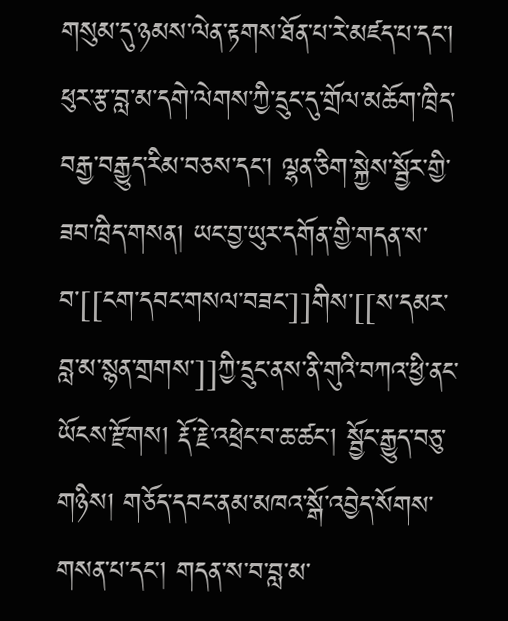གསུམ་དུ་ཉམས་ལེན་རྟགས་ཐོན་པ་རེ་མཛད་པ་དང་། ཕུར་རྩ་བླ་མ་དགེ་ལེགས་ཀྱི་དྲུང་དུ་གྲོལ་མཆོག་ཁྲིད་བརྒྱ་བརྒྱུད་རིམ་བཅས་དང་། ལྷན་ཅིག་སྐྱེས་སྦྱོར་གྱི་ཟབ་ཁྲིད་གསན། ཡང་བྱ་ཡུར་དགོན་གྱི་གདན་ས་བ་[[ངག་དབང་གསལ་བཟང་]]གིས་[[ས་དམར་བླ་མ་སྙན་གྲགས་]]ཀྱི་དྲུང་ནས་ནི་གུའི་བཀའ་ཕྱི་ནང་ཡོངས་རྫོགས། རྡོ་རྗེ་འཕྲེང་བ་ཆ་ཚང་། སྦྱོང་རྒྱུད་བཅུ་གཉིས། གཅོད་དབང་ནམ་མཁའ་སྒོ་འབྱེད་སོགས་གསན་པ་དང་། གདན་ས་བ་བླ་མ་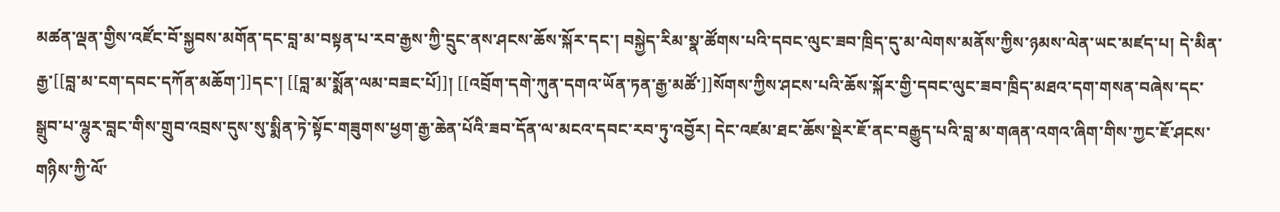མཚན་ལྡན་གྱིས་འཛོང་བོ་སྐྱབས་མགོན་དང་བླ་མ་བསྟན་པ་རབ་རྒྱས་ཀྱི་དྲུང་ནས་ཤངས་ཆོས་སྐོར་དང་། བསྐྱེད་རིམ་སྣ་ཚོགས་པའི་དབང་ལུང་ཟབ་ཁྲིད་དུ་མ་ལེགས་མནོས་ཀྱིས་ཉམས་ལེན་ཡང་མཛད་པ། དེ་མིན་རྒྱ་[[བླ་མ་ངག་དབང་དཀོན་མཆོག་]]དང་། [[བླ་མ་སྨོན་ལམ་བཟང་པོ]]། [[འབྲོག་དགེ་ཀུན་དགའ་ཡོན་ཏན་རྒྱ་མཚོ་]]སོགས་ཀྱིས་ཤངས་པའི་ཆོས་སྐོར་གྱི་དབང་ལུང་ཟབ་ཁྲིད་མཐའ་དག་གསན་བཞེས་དང་སྒྲུབ་པ་ལྷུར་བླང་གིས་གྲུབ་འབྲས་དུས་སུ་སྨིན་ཏེ་སྟོང་གཟུགས་ཕྱག་རྒྱ་ཆེན་པོའི་ཟབ་དོན་ལ་མངའ་དབང་རབ་ཏུ་འབྱོར། དེང་འཛམ་ཐང་ཆོས་སྡེར་ཇོ་ནང་བརྒྱུད་པའི་བླ་མ་གཞན་འགའ་ཞིག་གིས་ཀྱང་ཇོ་ཤངས་གཉིས་ཀྱི་ལོ་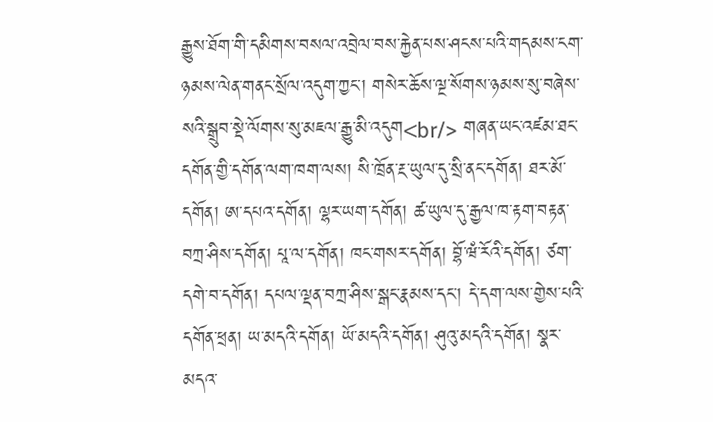རྒྱུས་ཐོག་གི་དམིགས་བསལ་འབྲེལ་བས་རྐྱེན་པས་ཤངས་པའི་གདམས་ངག་ཉམས་ལེན་གནང་སྲོལ་འདུག་ཀྱང་། གསེར་ཆོས་ལྔ་སོགས་ཉམས་སུ་བཞེས་སའི་སྒྲུབ་སྡེ་ལོགས་སུ་མཇལ་རྒྱུ་མི་འདུག<br/> གཞན་ཡང་འཛམ་ཐང་དགོན་གྱི་དགོན་ལག་ཁག་ལས། སི་ཁྲོན་རྔ་ཡུལ་དུ་སྲི་ནང་དགོན། ཐར་མོ་དགོན། ཨ་དཔའ་དགོན། ལྷར་ཡག་དགོན། ཚ་ཡུལ་དུ་རྒྱལ་ཁ་རྟག་བརྟན་བཀྲ་ཤིས་དགོན། པཱ་ལ་དགོན། ཁང་གསར་དགོན། བྷོ་ཝཾ་རོའི་དགོན། ཙག་དགེ་བ་དགོན། དཔལ་ལྡན་བཀྲ་ཤིས་སྒང་རྣམས་དང་། དེ་དག་ལས་གྱེས་པའི་དགོན་ཕྲན། ཡ་མདའི་དགོན། ཡོ་མདའི་དགོན། ཤུའུ་མདའི་དགོན། སྣར་མདའ་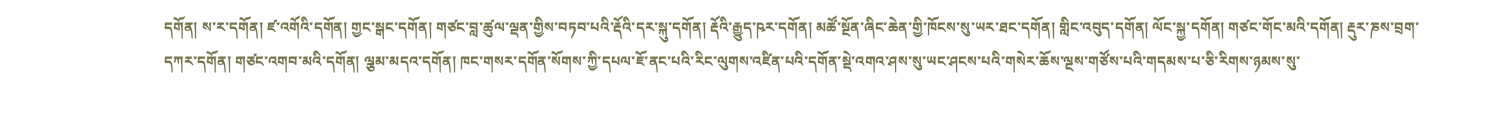དགོན། ས་ར་དགོན། ཛ་འགོའི་དགོན། གྱང་སྒང་དགོན། གཙང་བླ་ཚུལ་ལྡན་གྱིས་བཏབ་པའི་རྡོའི་དར་སྐུ་དགོན། རྡོའི་རྒྱུད་ཥར་དགོན། མཚོ་སྔོན་ཞིང་ཆེན་གྱི་ཁོངས་སུ་ཡར་ཐང་དགོན། གླིང་འབུད་དགོན། ལོང་སྐྱ་དགོན། གཙང་གོང་མའི་དགོན། རྡུར་ཎས་བྲག་དཀར་དགོན། གཙང་འགབ་མའི་དགོན། ལྕམ་མདའ་དགོན། ཁང་གསར་དགོན་སོགས་ཀྱི་དཔལ་ཇོ་ནང་པའི་རིང་ལུགས་འཛིན་པའི་དགོན་སྡེ་འགའ་ཤས་སུ་ཡང་ཤངས་པའི་གསེར་ཆོས་ལྔས་གཙོས་པའི་གདམས་པ་ཅི་རིགས་ཉམས་སུ་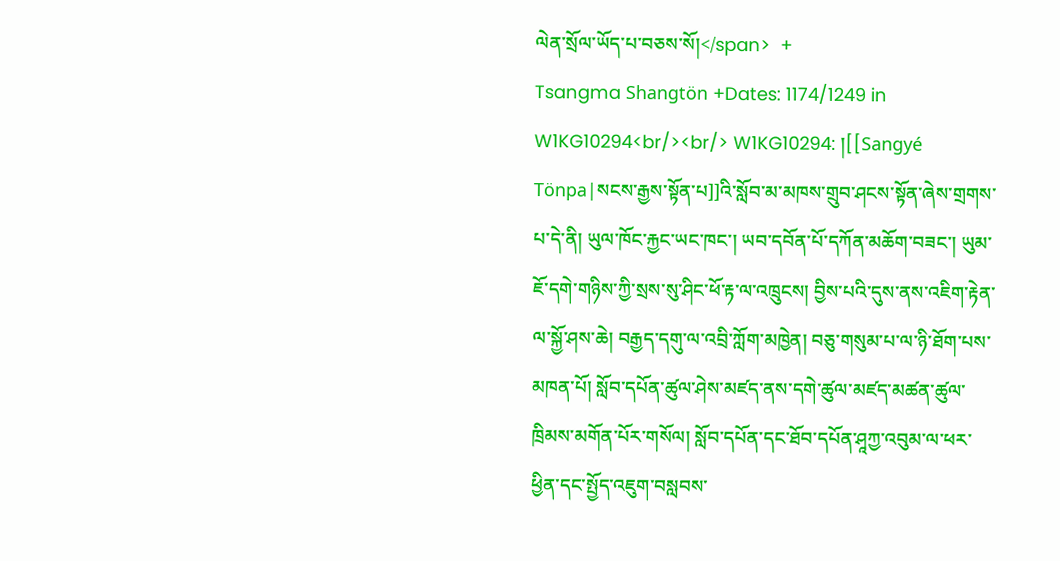ལེན་སྲོལ་ཡོད་པ་བཅས་སོ།</span>  +
Tsangma Shangtön +Dates: 1174/1249 in W1KG10294<br/><br/> W1KG10294: །[[Sangyé Tönpa|སངས་རྒྱས་སྟོན་པ]]འི་སློབ་མ་མཁས་གྲུབ་ཤངས་སྟོན་ཞེས་གྲགས་པ་དེ་ནི། ཡུལ་ཁོང་རྐྱང་ཡང་ཁང་། ཡབ་དབོན་པོ་དཀོན་མཆོག་བཟང་། ཡུམ་ཇོ་དགེ་གཉིས་ཀྱི་སྲས་སུ་ཤིང་ཕོ་རྟ་ལ་འཁྲུངས། བྱིས་པའི་དུས་ནས་འཇིག་རྟེན་ལ་སྐྱོ་ཤས་ཆེ། བརྒྱད་དགུ་ལ་འབྲི་ཀློག་མཁྱེན། བཅུ་གསུམ་པ་ལ་ཉི་ཐོག་པས་མཁན་པོ། སློབ་དཔོན་ཚུལ་ཤེས་མཛད་ནས་དགེ་ཚུལ་མཛད་མཚན་ཚུལ་ཁྲིམས་མགོན་པོར་གསོལ། སློབ་དཔོན་དང་ཐོབ་དཔོན་ཤཱཀྱ་འབུམ་ལ་ཕར་ཕྱིན་དང་སྤྱོད་འཇུག་བསླབས་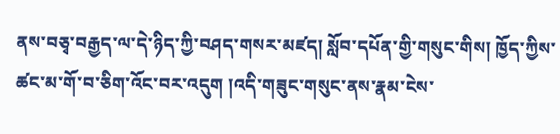ནས་བཅྭ་བརྒྱད་ལ་དེ་ཉིད་ཀྱི་བཤད་གསར་མཛད། སློབ་དཔོན་གྱི་གསུང་གིས། ཁྱོད་ཀྱིས་ཚང་མ་གོ་བ་ཅིག་འོང་བར་འདུག །འདི་གཟུང་གསུང་ནས་རྣམ་ངེས་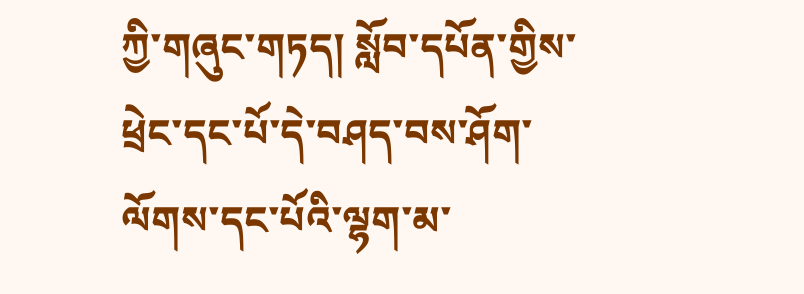ཀྱི་གཞུང་གཏད། སློབ་དཔོན་གྱིས་ཕྲེང་དང་པོ་དེ་བཤད་བས་ཤོག་ལོགས་དང་པོའི་ལྷག་མ་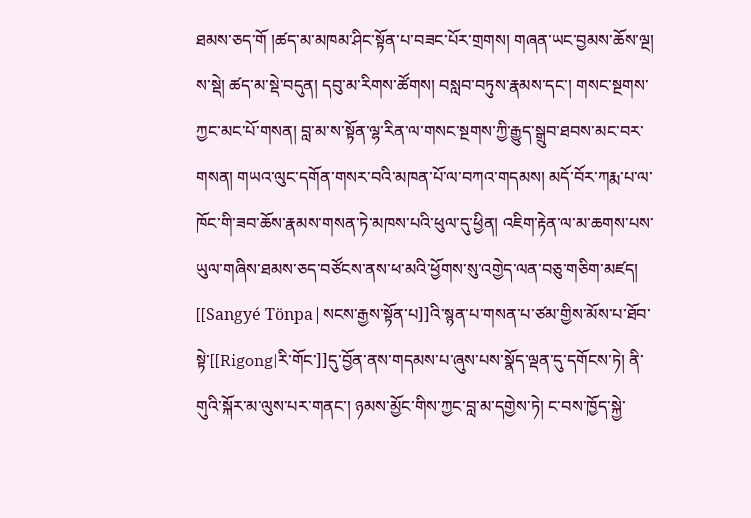ཐམས་ཅད་གོ །ཚད་མ་མཁམ་ཤིང་སྟོན་པ་བཟང་པོར་གྲགས། གཞན་ཡང་བྱམས་ཆོས་ལྔ། ས་སྡེ། ཚད་མ་སྡེ་བདུན། དབུ་མ་རིགས་ཚོགས། བསླབ་བཏུས་རྣམས་དང་། གསང་སྔགས་ཀྱང་མང་པོ་གསན། བླ་མ་ས་སྟོན་ལྷ་རིན་ལ་གསང་སྔགས་ཀྱི་རྒྱུད་སྒྲུབ་ཐབས་མང་བར་གསན། གཡའ་ལུང་དགོན་གསར་བའི་མཁན་པོ་ལ་བཀའ་གདམས། མདོ་བོར་ཀརྨ་པ་ལ་ཁོང་གི་ཟབ་ཆོས་རྣམས་གསན་ཏེ་མཁས་པའི་ཕུལ་དུ་ཕྱིན། འཇིག་རྟེན་ལ་མ་ཆགས་པས་ཡུལ་གཞིས་ཐམས་ཅད་བཙོངས་ནས་ཕ་མའི་ཕྱོགས་སུ་འགྱེད་ལན་བཅུ་གཅིག་མཛད། [[Sangyé Tönpa|སངས་རྒྱས་སྟོན་པ]]འི་སྙན་པ་གསན་པ་ཙམ་གྱིས་མོས་པ་ཐོབ་སྟེ་[[Rigong|རི་གོང་]]དུ་བྱོན་ནས་གདམས་པ་ཞུས་པས་སྣོད་ལྡན་དུ་དགོངས་ཏེ། ནི་གུའི་སྐོར་མ་ལུས་པར་གནང་། ཉམས་མྱོང་གིས་ཀྱང་བླ་མ་དགྱེས་ཏེ། ང་བས་ཁྱོད་སྐྱེ་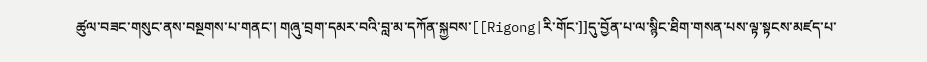ཚུལ་བཟང་གསུང་ནས་བསྔགས་པ་གནང་། གཞུ་བྲག་དམར་བའི་བླ་མ་དཀོན་སྐྱབས་[[Rigong|རི་གོང་]]དུ་བྱོན་པ་ལ་སྙིང་ཐིག་གསན་པས་ལྟ་སྟངས་མཛད་པ་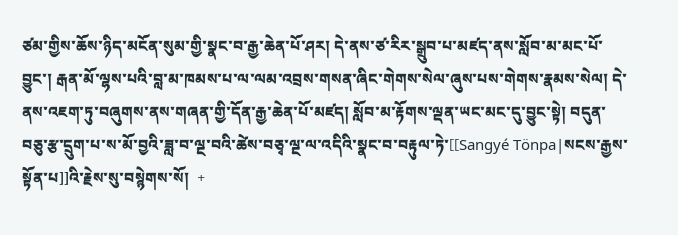ཙམ་གྱིས་ཆོས་ཉིད་མངོན་སུམ་གྱི་སྣང་བ་རྒྱ་ཆེན་པོ་ཤར། དེ་ནས་ཙ་རིར་སྒྲུབ་པ་མཛད་ནས་སློབ་མ་མང་པོ་བྱུང་། རྒན་མོ་ལྷས་པའི་བླ་མ་ཁམས་པ་ལ་ལམ་འབྲས་གསན་ཞིང་གེགས་སེལ་ཞུས་པས་གེགས་རྣམས་སེལ། དེ་ནས་འཇག་ཏུ་བཞུགས་ནས་གཞན་གྱི་དོན་རྒྱ་ཆེན་པོ་མཛད། སློབ་མ་རྟོགས་ལྡན་ཡང་མང་དུ་བྱུང་སྟེ། བདུན་བཅུ་རྩ་དྲུག་པ་ས་མོ་བྱའི་ཟླ་བ་ལྔ་བའི་ཚེས་བཅྭ་ལྔ་ལ་འདིའི་སྣང་བ་བརྟུལ་ཏེ་[[Sangyé Tönpa|སངས་རྒྱས་སྟོན་པ]]འི་རྗེས་སུ་བསྙེགས་སོ།  +